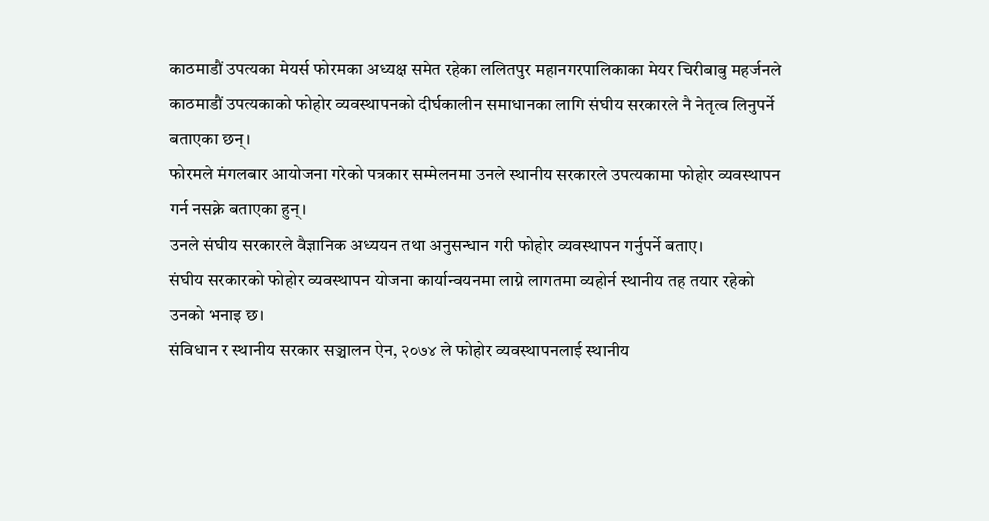काठमाडौं उपत्यका मेयर्स फोरमका अध्यक्ष समेत रहेका ललितपुर महानगरपालिकाका मेयर चिरीबाबु महर्जनले काठमाडौं उपत्यकाको फोहोर व्यवस्थापनको दीर्घकालीन समाधानका लागि संघीय सरकारले नै नेतृत्व लिनुपर्ने बताएका छन्।
फोरमले मंगलबार आयोजना गरेको पत्रकार सम्मेलनमा उनले स्थानीय सरकारले उपत्यकामा फोहोर व्यवस्थापन गर्न नसक्ने बताएका हुन्।
उनले संघीय सरकारले वैज्ञानिक अध्ययन तथा अनुसन्धान गरी फोहोर व्यवस्थापन गर्नुपर्ने बताए।
संघीय सरकारको फोहोर व्यवस्थापन योजना कार्यान्वयनमा लाग्ने लागतमा व्यहोर्न स्थानीय तह तयार रहेको उनको भनाइ छ।
संविधान र स्थानीय सरकार सञ्चालन ऐन, २०७४ ले फोहोर व्यवस्थापनलाई स्थानीय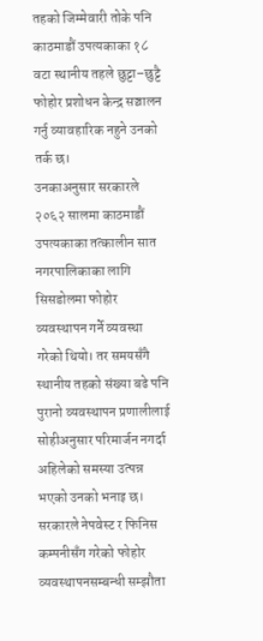तहको जिम्मेवारी तोके पनि काठमाडौं उपत्यकाका १८ वटा स्थानीय तहले छुट्टा–छुट्टै फोहोर प्रशोधन केन्द्र सञ्चालन गर्नु व्यावहारिक नहुने उनको तर्क छ।
उनकाअनुसार सरकारले २०६२ सालमा काठमाडौं उपत्यकाका तत्कालीन सात नगरपालिकाका लागि सिसडोलमा फोहोर व्यवस्थापन गर्ने व्यवस्था गरेको थियो। तर समयसँगै स्थानीय तहको संख्या बढे पनि पुरानो व्यवस्थापन प्रणालीलाई सोहीअनुसार परिमार्जन नगर्दा अहिलेको समस्या उत्पन्न भएको उनको भनाइ छ।
सरकारले नेपवेस्ट र फिनिस कम्पनीसँग गरेको फोहोर व्यवस्थापनसम्बन्धी सम्झौता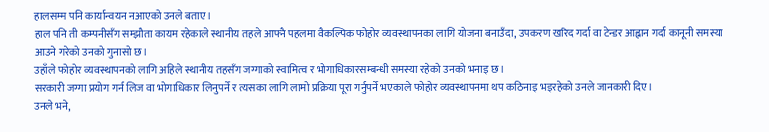हालसम्म पनि कार्यान्वयन नआएको उनले बताए।
हाल पनि ती कम्पनीसँग सम्झौता कायम रहेकाले स्थानीय तहले आफ्नै पहलमा वैकल्पिक फोहोर व्यवस्थापनका लागि योजना बनाउँदा, उपकरण खरिद गर्दा वा टेन्डर आह्वान गर्दा कानूनी समस्या आउने गरेको उनको गुनासो छ।
उहाँले फोहोर व्यवस्थापनको लागि अहिले स्थानीय तहसँग जग्गाको स्वामित्व र भोगाधिकारसम्बन्धी समस्या रहेको उनको भनाइ छ।
सरकारी जग्गा प्रयोग गर्न लिज वा भोगाधिकार लिनुपर्ने र त्यसका लागि लामो प्रक्रिया पूरा गर्नुपर्ने भएकाले फोहोर व्यवस्थापनमा थप कठिनाइ भइरहेको उनले जानकारी दिए।
उनले भने,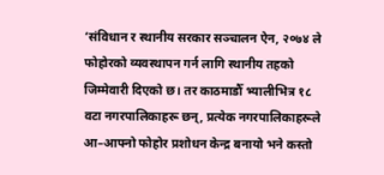‘संविधान र स्थानीय सरकार सञ्चालन ऐन, २०७४ ले फोहोरको व्यवस्थापन गर्न लागि स्थानीय तहको जिम्मेवारी दिएको छ। तर काठमाडौँ भ्यालीभित्र १८ वटा नगरपालिकाहरू छन्, प्रत्येक नगरपालिकाहरूले आ–आफ्नो फोहोर प्रशोधन केन्द्र बनायो भने कस्तो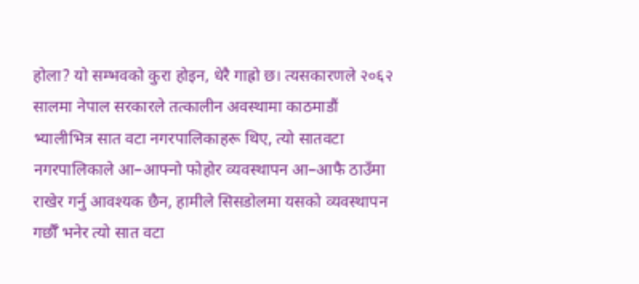होला? यो सम्भवको कुरा होइन, धेरै गाह्रो छ। त्यसकारणले २०६२ सालमा नेपाल सरकारले तत्कालीन अवस्थामा काठमाडौं भ्यालीभित्र सात वटा नगरपालिकाहरू थिए, त्यो सातवटा नगरपालिकाले आ–आफ्नो फोहोर व्यवस्थापन आ–आफै ठाउँमा राखेर गर्नु आवश्यक छैन, हामीले सिसडोलमा यसको व्यवस्थापन गर्छौँ भनेर त्यो सात वटा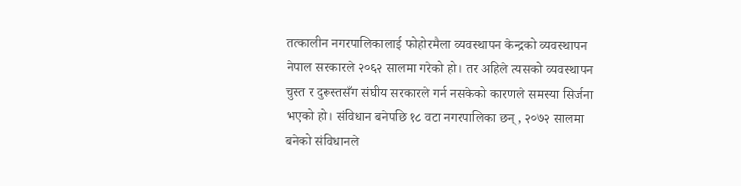तत्कालीन नगरपालिकालाई फोहोरमैला व्यवस्थापन केन्द्रको व्यवस्थापन नेपाल सरकारले २०६२ सालमा गरेको हो। तर अहिले त्यसको व्यवस्थापन चुस्त र दुरूस्तसँग संघीय सरकारले गर्न नसकेको कारणले समस्या सिर्जना भएको हो। संविधान बनेपछि १८ वटा नगरपालिका छन्, २०७२ सालमा बनेको संविधानले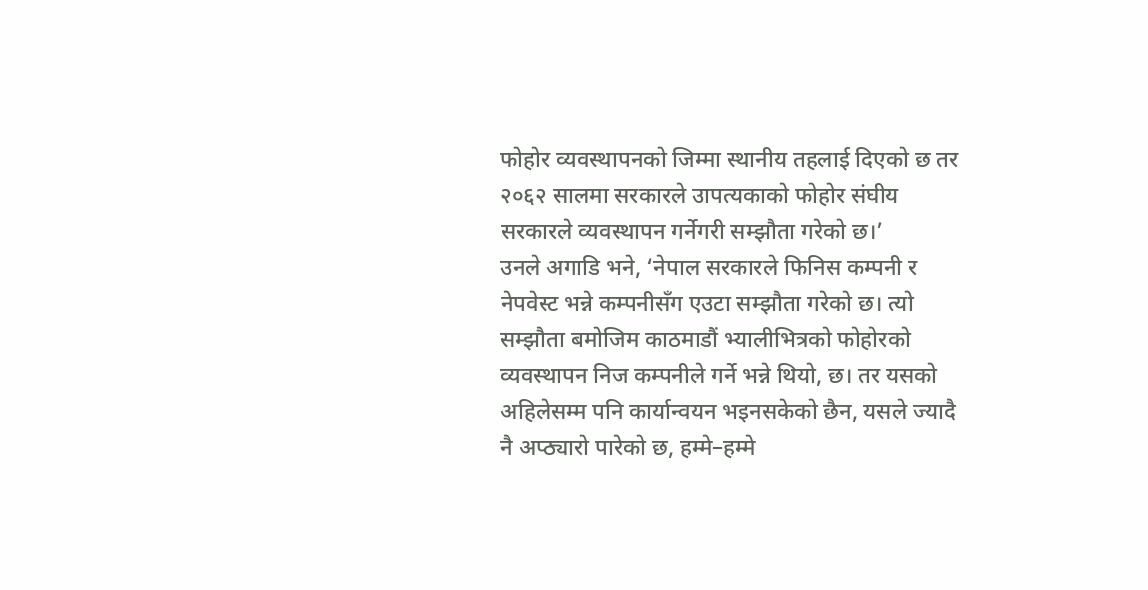फोहोर व्यवस्थापनको जिम्मा स्थानीय तहलाई दिएको छ तर २०६२ सालमा सरकारले उापत्यकाको फोहोर संघीय सरकारले व्यवस्थापन गर्नेगरी सम्झौता गरेको छ।’
उनले अगाडि भने, ‘नेपाल सरकारले फिनिस कम्पनी र नेपवेस्ट भन्ने कम्पनीसँग एउटा सम्झौता गरेको छ। त्यो सम्झौता बमोजिम काठमाडौं भ्यालीभित्रको फोहोरको व्यवस्थापन निज कम्पनीले गर्ने भन्ने थियो, छ। तर यसको अहिलेसम्म पनि कार्यान्वयन भइनसकेको छैन, यसले ज्यादै नै अप्ठ्यारो पारेको छ, हम्मे–हम्मे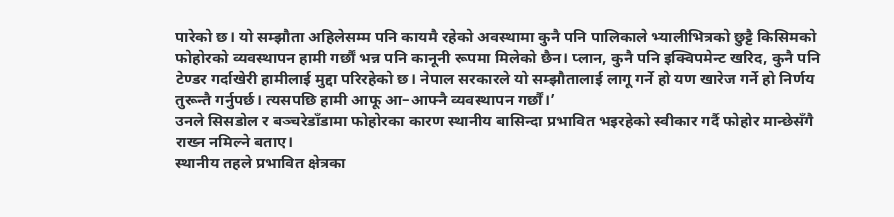पारेको छ। यो सम्झौता अहिलेसम्म पनि कायमै रहेको अवस्थामा कुनै पनि पालिकाले भ्यालीभित्रको छुट्टै किसिमको फोहोरको व्यवस्थापन हामी गर्छौं भन्न पनि कानूनी रूपमा मिलेको छैन। प्लान, कुनै पनि इक्विपमेन्ट खरिद, कुनै पनि टेण्डर गर्दाखेरी हामीलाई मुद्दा परिरहेको छ। नेपाल सरकारले यो सम्झौतालाई लागू गर्ने हो यण खारेज गर्ने हो निर्णय तुरून्तै गर्नुपर्छ। त्यसपछि हामी आफू आ–आफ्नै व्यवस्थापन गर्छौं।’
उनले सिसडोल र बञ्चरेडाँडामा फोहोरका कारण स्थानीय बासिन्दा प्रभावित भइरहेको स्वीकार गर्दै फोहोर मान्छेसँगै राख्न नमिल्ने बताए।
स्थानीय तहले प्रभावित क्षेत्रका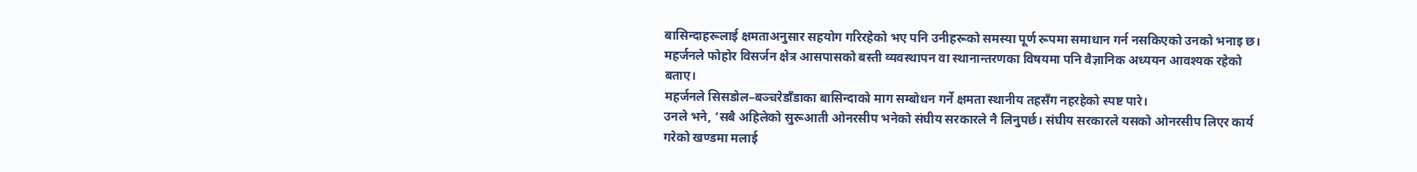बासिन्दाहरूलाई क्षमताअनुसार सहयोग गरिरहेको भए पनि उनीहरूको समस्या पूर्ण रूपमा समाधान गर्न नसकिएको उनको भनाइ छ।
महर्जनले फोहोर विसर्जन क्षेत्र आसपासको बस्ती व्यवस्थापन वा स्थानान्तरणका विषयमा पनि वैज्ञानिक अध्ययन आवश्यक रहेको बताए।
महर्जनले सिसडोल–बञ्चरेडाँडाका बासिन्दाको माग सम्बोधन गर्ने क्षमता स्थानीय तहसँग नहरहेको स्पष्ट पारे।
उनले भने, ‘सबै अहिलेको सुरूआती ओनरसीप भनेको संघीय सरकारले नै लिनुपर्छ। संघीय सरकारले यसको ओनरसीप लिएर कार्य गरेको खण्डमा मलाई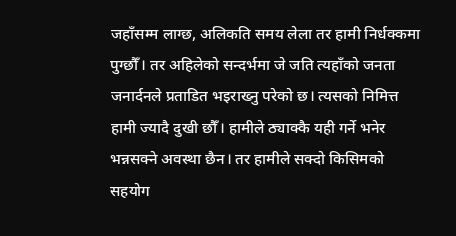जहाँसम्म लाग्छ, अलिकति समय लेला तर हामी निर्धक्कमा पुग्छौँ। तर अहिलेको सन्दर्भमा जे जति त्यहाँको जनता जनार्दनले प्रताडित भइराख्नु परेको छ। त्यसको निमित्त हामी ज्यादै दुखी छौँ। हामीले ठ्याक्कै यही गर्ने भनेर भन्नसक्ने अवस्था छैन। तर हामीले सक्दो किसिमको सहयोग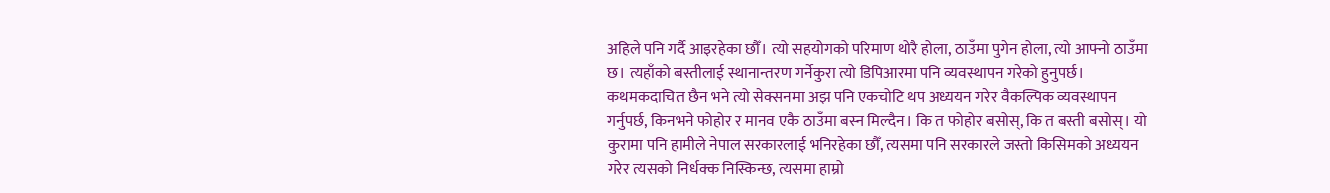अहिले पनि गर्दै आइरहेका छौँ। त्यो सहयोगको परिमाण थोरै होला, ठाउँमा पुगेन होला, त्यो आफ्नो ठाउँमा छ। त्यहाँको बस्तीलाई स्थानान्तरण गर्नेकुरा त्यो डिपिआरमा पनि व्यवस्थापन गरेको हुनुपर्छ। कथमकदाचित छैन भने त्यो सेक्सनमा अझ पनि एकचोटि थप अध्ययन गरेर वैकल्पिक व्यवस्थापन गर्नुपर्छ, किनभने फोहोर र मानव एकै ठाउँमा बस्न मिल्दैन। कि त फोहोर बसोस्, कि त बस्ती बसोस्। यो कुरामा पनि हामीले नेपाल सरकारलाई भनिरहेका छौँ, त्यसमा पनि सरकारले जस्तो किसिमको अध्ययन गरेर त्यसको निर्धक्क निस्किन्छ, त्यसमा हाम्रो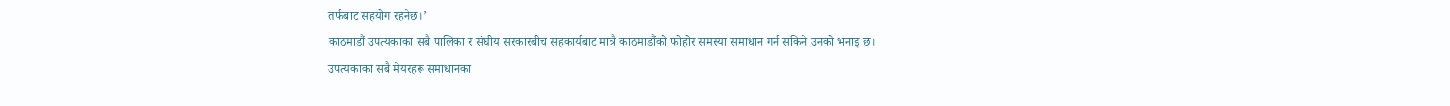तर्फबाट सहयोग रहनेछ।’
काठमाडौं उपत्यकाका सबै पालिका र संघीय सरकारबीच सहकार्यबाट मात्रै काठमाडौंको फोहोर समस्या समाधान गर्न सकिने उनको भनाइ छ।
उपत्यकाका सबै मेयरहरू समाधानका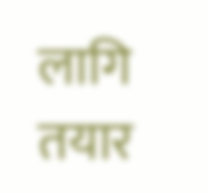लागि तयार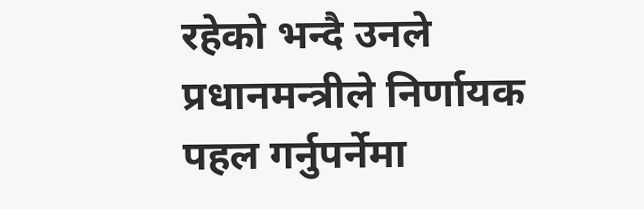रहेको भन्दै उनले प्रधानमन्त्रीले निर्णायक पहल गर्नुपर्नेमा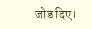जोड दिए।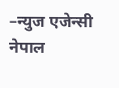–न्युज एजेन्सी नेपाल